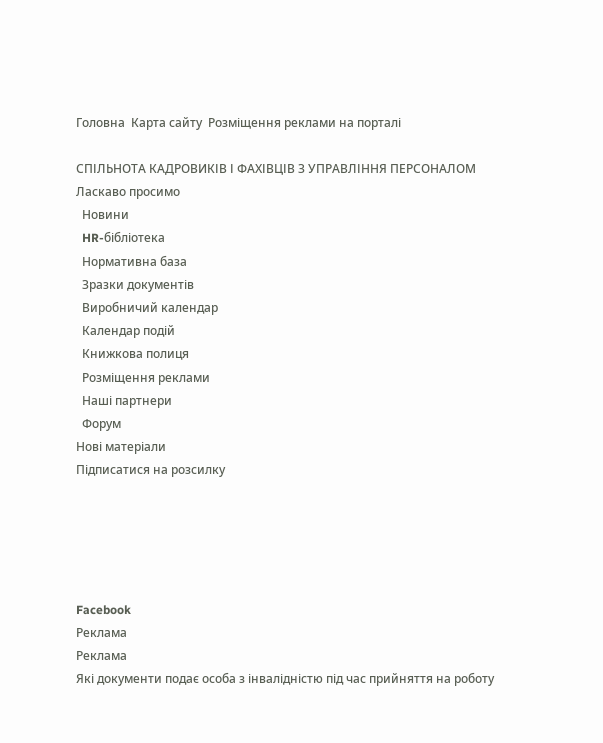Головна  Карта сайту  Розміщення реклами на порталі

СПІЛЬНОТА КАДРОВИКІВ І ФАХІВЦІВ З УПРАВЛІННЯ ПЕРСОНАЛОМ
Ласкаво просимо
  Новини
  HR-бібліотека
  Нормативна база
  Зразки документів
  Виробничий календар
  Календар подій
  Книжкова полиця
  Розміщення реклами
  Наші партнери
  Форум
Нові матеріали
Підписатися на розсилку





Facebook
Реклама
Реклама
Які документи подає особа з інвалідністю під час прийняття на роботу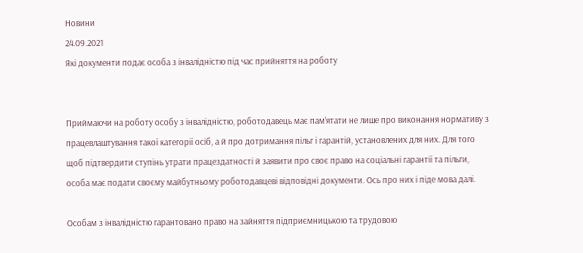Новини
24.09.2021
Які документи подає особа з інвалідністю під час прийняття на роботу


Приймаючи на роботу особу з інвалідністю, роботодавець має пам’ятати не лише про виконання нормативу з працевлаштування такої категорії осіб, а й про дотримання пільг і гарантій, установлених для них. Для того щоб підтвердити ступінь утрати працездатності й заявити про своє право на соціальні гарантії та пільги, особа має подати своєму майбутньому роботодавцеві відповідні документи. Ось про них і піде мова далі.

Особам з інвалідністю гарантовано право на зайняття підприємницькою та трудовою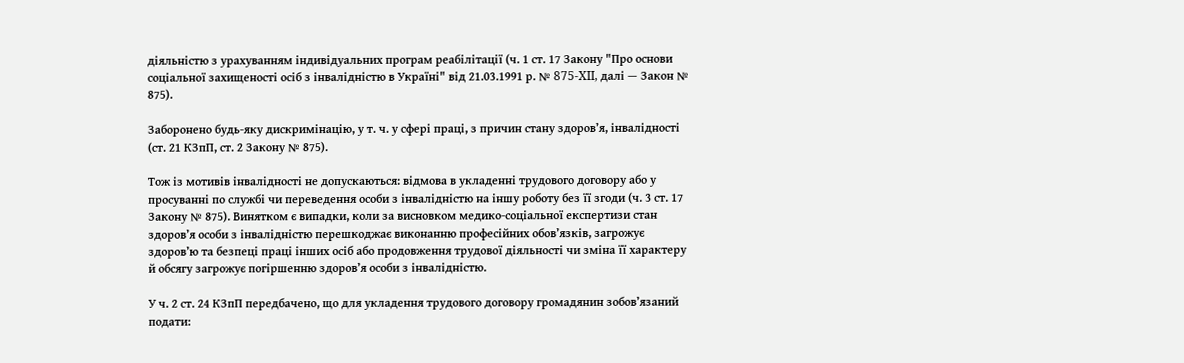діяльністю з урахуванням індивідуальних програм реабілітації (ч. 1 ст. 17 Закону "Про основи соціальної захищеності осіб з інвалідністю в Україні" від 21.03.1991 р. № 875-XII, далі — Закон № 875).

Заборонено будь-яку дискримінацію, у т. ч. у сфері праці, з причин стану здоров’я, інвалідності (ст. 21 КЗпП, ст. 2 Закону № 875).

Тож із мотивів інвалідності не допускаються: відмова в укладенні трудового договору або у просуванні по службі чи переведення особи з інвалідністю на іншу роботу без її згоди (ч. 3 ст. 17 Закону № 875). Винятком є випадки, коли за висновком медико-соціальної експертизи стан здоров’я особи з інвалідністю перешкоджає виконанню професійних обов’язків, загрожує здоров’ю та безпеці праці інших осіб або продовження трудової діяльності чи зміна її характеру й обсягу загрожує погіршенню здоров’я особи з інвалідністю.

У ч. 2 ст. 24 КЗпП передбачено, що для укладення трудового договору громадянин зобов’язаний подати: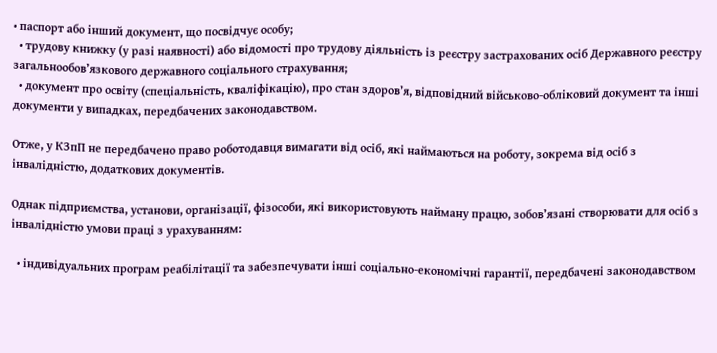• паспорт або інший документ, що посвідчує особу;
  • трудову книжку (у разі наявності) або відомості про трудову діяльність із реєстру застрахованих осіб Державного реєстру загальнообов’язкового державного соціального страхування;
  • документ про освіту (спеціальність, кваліфікацію), про стан здоров’я, відповідний військово-обліковий документ та інші документи у випадках, передбачених законодавством.

Отже, у КЗпП не передбачено право роботодавця вимагати від осіб, які наймаються на роботу, зокрема від осіб з інвалідністю, додаткових документів.

Однак підприємства, установи, організації, фізособи, які використовують найману працю, зобов’язані створювати для осіб з інвалідністю умови праці з урахуванням:

  • індивідуальних програм реабілітації та забезпечувати інші соціально-економічні гарантії, передбачені законодавством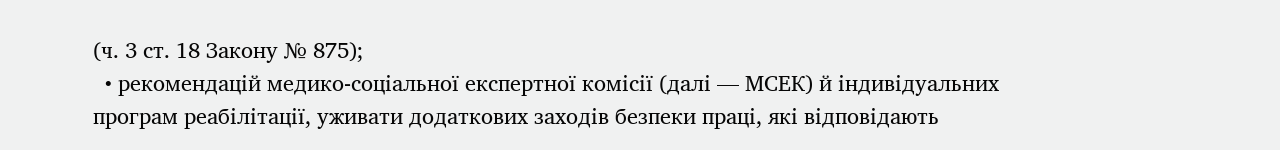(ч. 3 ст. 18 Закону № 875);
  • рекомендацій медико-соціальної експертної комісії (далі — МСЕК) й індивідуальних програм реабілітації, уживати додаткових заходів безпеки праці, які відповідають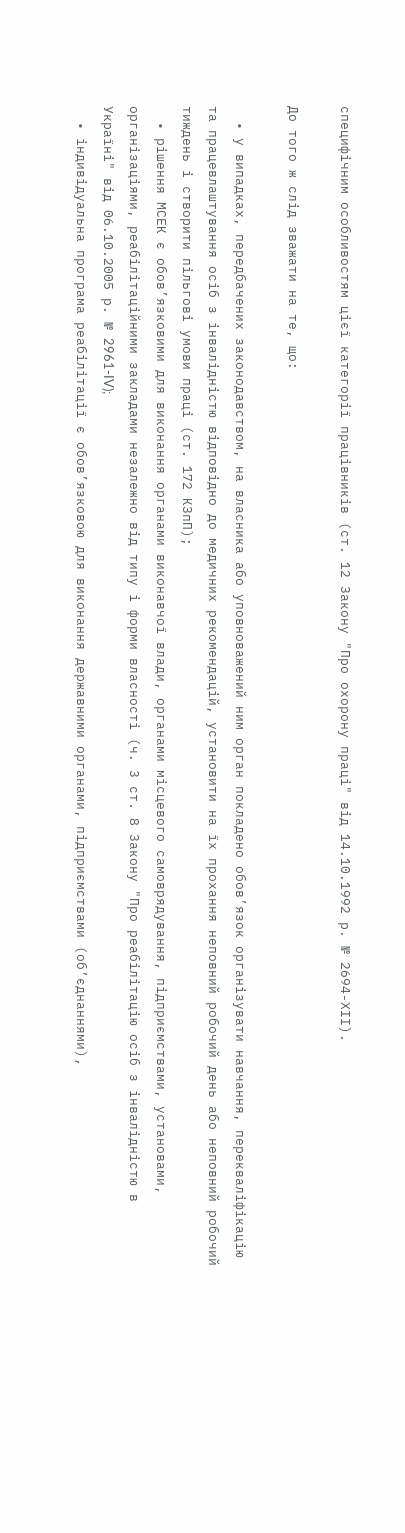специфічним особливостям цієї категорії працівників (ст. 12 Закону "Про охорону праці" від 14.10.1992 р. № 2694-ХІІ).

До того ж слід зважати на те, що:

  • у випадках, передбачених законодавством, на власника або уповноважений ним орган покладено обов’язок організувати навчання, перекваліфікацію та працевлаштування осіб з інвалідністю відповідно до медичних рекомендацій, установити на їх прохання неповний робочий день або неповний робочий тиждень і створити пільгові умови праці (ст. 172 КЗпП);
  • рішення МСЕК є обов’язковими для виконання органами виконавчої влади, органами місцевого самоврядування, підприємствами, установами, організаціями, реабілітаційними закладами незалежно від типу і форми власності (ч. 3 ст. 8 Закону "Про реабілітацію осіб з інвалідністю в Україні" від 06.10.2005 р. № 2961-IV);
  • індивідуальна програма реабілітації є обов’язковою для виконання державними органами, підприємствами (об’єднаннями),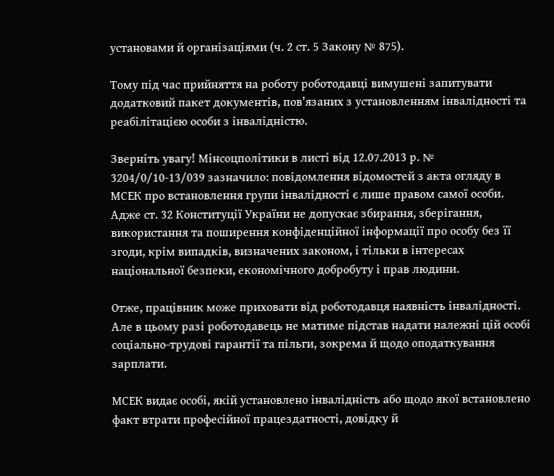установами й організаціями (ч. 2 ст. 5 Закону № 875).

Тому під час прийняття на роботу роботодавці вимушені запитувати додатковий пакет документів, пов’язаних з установленням інвалідності та реабілітацією особи з інвалідністю.

Зверніть увагу! Мінсоцполітики в листі від 12.07.2013 р. № 3204/0/10-13/039 зазначило: повідомлення відомостей з акта огляду в МСЕК про встановлення групи інвалідності є лише правом самої особи. Адже ст. 32 Конституції України не допускає збирання, зберігання, використання та поширення конфіденційної інформації про особу без її згоди, крім випадків, визначених законом, і тільки в інтересах національної безпеки, економічного добробуту і прав людини.

Отже, працівник може приховати від роботодавця наявність інвалідності. Але в цьому разі роботодавець не матиме підстав надати належні цій особі соціально-трудові гарантії та пільги, зокрема й щодо оподаткування зарплати.

МСЕК видає особі, якій установлено інвалідність або щодо якої встановлено факт втрати професійної працездатності, довідку й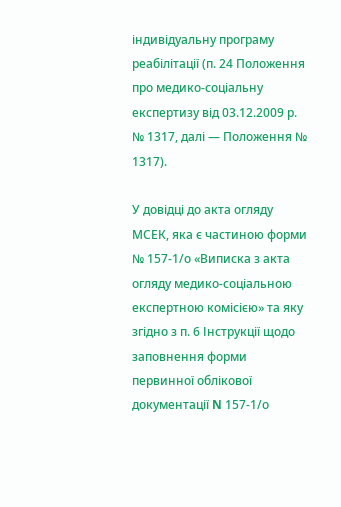індивідуальну програму реабілітації (п. 24 Положення про медико-соціальну експертизу від 03.12.2009 р. № 1317, далі — Положення № 1317).

У довідці до акта огляду МСЕК, яка є частиною форми № 157-1/о «Виписка з акта огляду медико-соціальною експертною комісією» та яку згідно з п. 6 Інструкції щодо заповнення форми первинної облікової документації N 157-1/о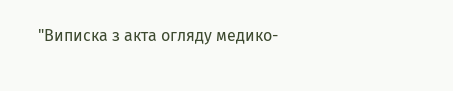"Виписка з акта огляду медико-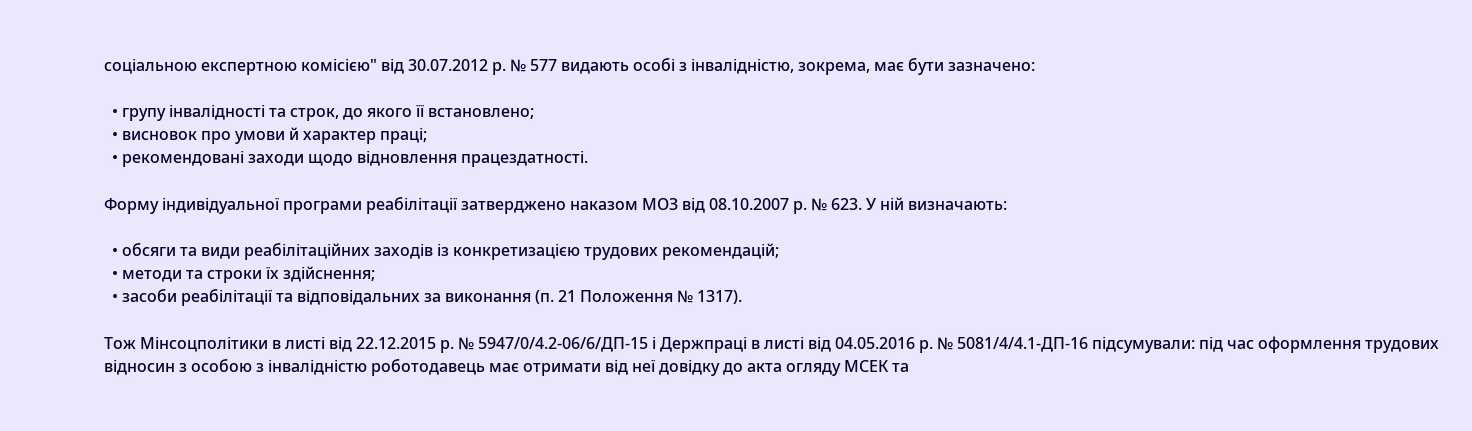соціальною експертною комісією" від 30.07.2012 р. № 577 видають особі з інвалідністю, зокрема, має бути зазначено:

  • групу інвалідності та строк, до якого її встановлено;
  • висновок про умови й характер праці;
  • рекомендовані заходи щодо відновлення працездатності.

Форму індивідуальної програми реабілітації затверджено наказом МОЗ від 08.10.2007 р. № 623. У ній визначають:

  • обсяги та види реабілітаційних заходів із конкретизацією трудових рекомендацій;
  • методи та строки їх здійснення;
  • засоби реабілітації та відповідальних за виконання (п. 21 Положення № 1317).

Тож Мінсоцполітики в листі від 22.12.2015 р. № 5947/0/4.2-06/6/ДП-15 і Держпраці в листі від 04.05.2016 р. № 5081/4/4.1-ДП-16 підсумували: під час оформлення трудових відносин з особою з інвалідністю роботодавець має отримати від неї довідку до акта огляду МСЕК та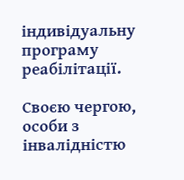індивідуальну програму реабілітації.

Своєю чергою, особи з інвалідністю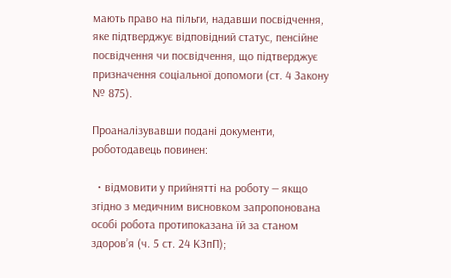мають право на пільги, надавши посвідчення, яке підтверджує відповідний статус, пенсійне посвідчення чи посвідчення, що підтверджує призначення соціальної допомоги (ст. 4 Закону № 875).

Проаналізувавши подані документи, роботодавець повинен:

  • відмовити у прийнятті на роботу — якщо згідно з медичним висновком запропонована особі робота протипоказана їй за станом здоров’я (ч. 5 ст. 24 КЗпП);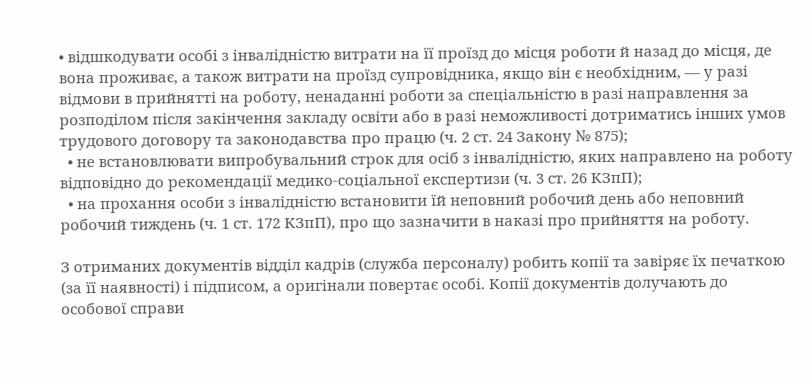• відшкодувати особі з інвалідністю витрати на її проїзд до місця роботи й назад до місця, де вона проживає, а також витрати на проїзд супровідника, якщо він є необхідним, — у разі відмови в прийнятті на роботу, ненаданні роботи за спеціальністю в разі направлення за розподілом після закінчення закладу освіти або в разі неможливості дотриматись інших умов трудового договору та законодавства про працю (ч. 2 ст. 24 Закону № 875);
  • не встановлювати випробувальний строк для осіб з інвалідністю, яких направлено на роботу відповідно до рекомендації медико-соціальної експертизи (ч. 3 ст. 26 КЗпП);
  • на прохання особи з інвалідністю встановити їй неповний робочий день або неповний робочий тиждень (ч. 1 ст. 172 КЗпП), про що зазначити в наказі про прийняття на роботу.

З отриманих документів відділ кадрів (служба персоналу) робить копії та завіряє їх печаткою (за її наявності) і підписом, а оригінали повертає особі. Копії документів долучають до особової справи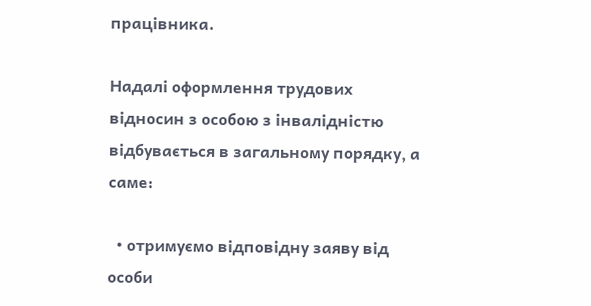працівника.

Надалі оформлення трудових відносин з особою з інвалідністю відбувається в загальному порядку, а саме:

  • отримуємо відповідну заяву від особи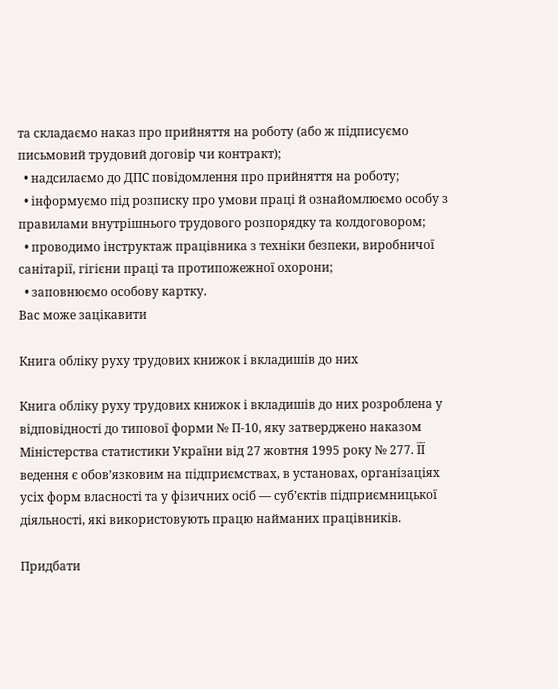та складаємо наказ про прийняття на роботу (або ж підписуємо письмовий трудовий договір чи контракт);
  • надсилаємо до ДПС повідомлення про прийняття на роботу;
  • інформуємо під розписку про умови праці й ознайомлюємо особу з правилами внутрішнього трудового розпорядку та колдоговором;
  • проводимо інструктаж працівника з техніки безпеки, виробничої санітарії, гігієни праці та протипожежної охорони;
  • заповнюємо особову картку.
Вас може зацікавити

Книга обліку руху трудових книжок і вкладишів до них

Книга обліку руху трудових книжок і вкладишів до них розроблена у відповідності до типової форми № П-10, яку затверджено наказом Міністерства статистики України від 27 жовтня 1995 року № 277. ЇЇ ведення є обов’язковим на підприємствах, в установах, організаціях усіх форм власності та у фізичних осіб — суб’єктів підприємницької діяльності, які використовують працю найманих працівників.

Придбати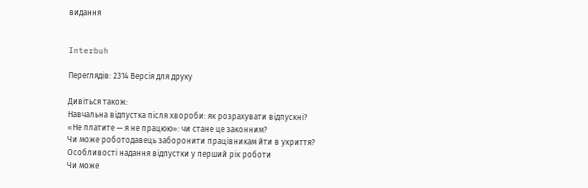видання


Interbuh

Переглядів: 2314 Версія для друку

Дивіться також:
Навчальна відпустка після хвороби: як розрахувати відпускні?
«Не платите — я не працюю»: чи стане це законним?
Чи може роботодавець заборонити працівникам йти в укриття?
Особливості надання відпустки у перший рік роботи
Чи може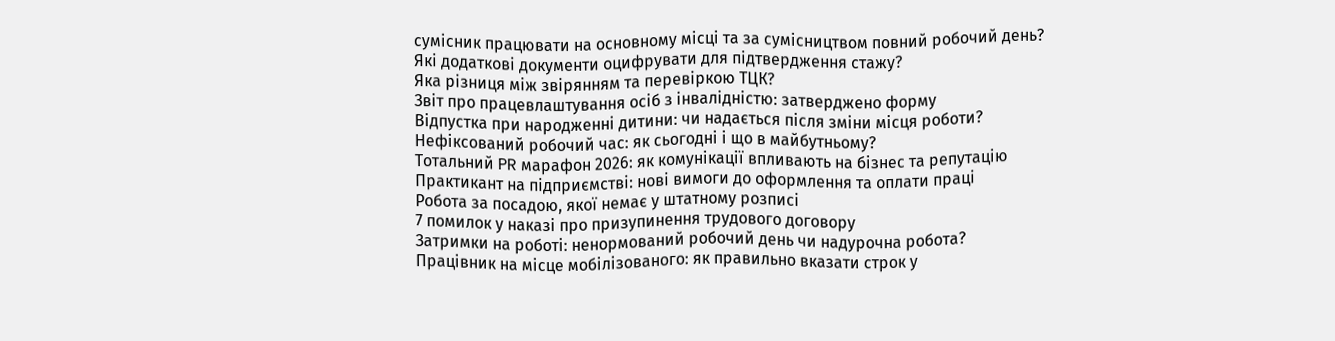сумісник працювати на основному місці та за сумісництвом повний робочий день?
Які додаткові документи оцифрувати для підтвердження стажу?
Яка різниця між звірянням та перевіркою ТЦК?
Звіт про працевлаштування осіб з інвалідністю: затверджено форму
Відпустка при народженні дитини: чи надається після зміни місця роботи?
Нефіксований робочий час: як сьогодні і що в майбутньому?
Тотальний PR марафон 2026: як комунікації впливають на бізнес та репутацію
Практикант на підприємстві: нові вимоги до оформлення та оплати праці
Робота за посадою, якої немає у штатному розписі
7 помилок у наказі про призупинення трудового договору
Затримки на роботі: ненормований робочий день чи надурочна робота?
Працівник на місце мобілізованого: як правильно вказати строк у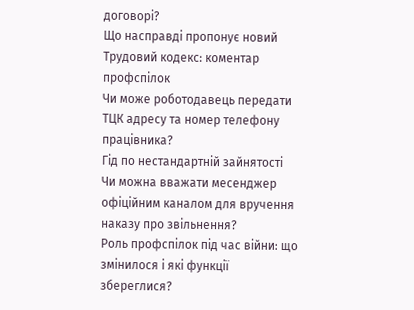договорі?
Що насправді пропонує новий Трудовий кодекс: коментар профспілок
Чи може роботодавець передати ТЦК адресу та номер телефону працівника?
Гід по нестандартній зайнятості
Чи можна вважати месенджер офіційним каналом для вручення наказу про звільнення?
Роль профспілок під час війни: що змінилося і які функції збереглися?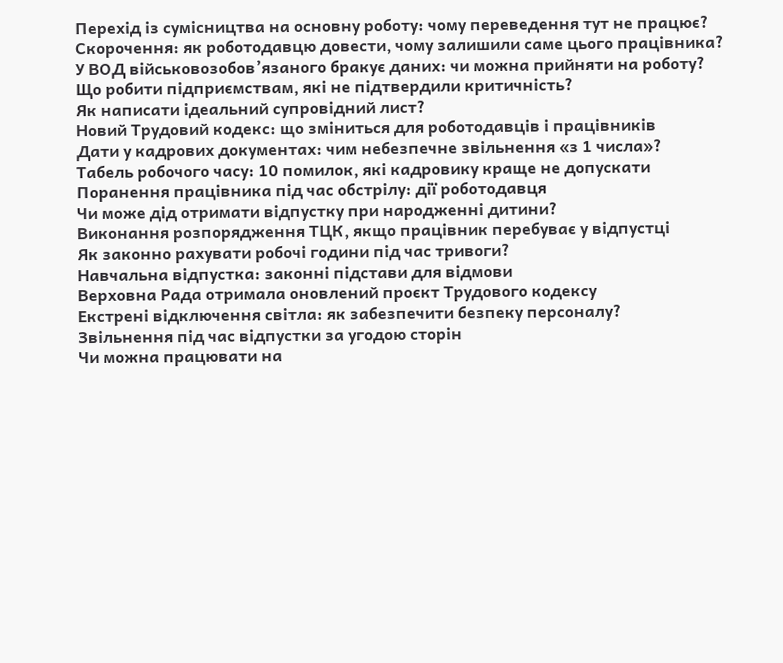Перехід із сумісництва на основну роботу: чому переведення тут не працює?
Скорочення: як роботодавцю довести, чому залишили саме цього працівника?
У ВОД військовозобов’язаного бракує даних: чи можна прийняти на роботу?
Що робити підприємствам, які не підтвердили критичність?
Як написати ідеальний супровідний лист?
Новий Трудовий кодекс: що зміниться для роботодавців і працівників
Дати у кадрових документах: чим небезпечне звільнення «з 1 числа»?
Табель робочого часу: 10 помилок, які кадровику краще не допускати
Поранення працівника під час обстрілу: дії роботодавця
Чи може дід отримати відпустку при народженні дитини?
Виконання розпорядження ТЦК, якщо працівник перебуває у відпустці
Як законно рахувати робочі години під час тривоги?
Навчальна відпустка: законні підстави для відмови
Верховна Рада отримала оновлений проєкт Трудового кодексу
Екстрені відключення світла: як забезпечити безпеку персоналу?
Звільнення під час відпустки за угодою сторін
Чи можна працювати на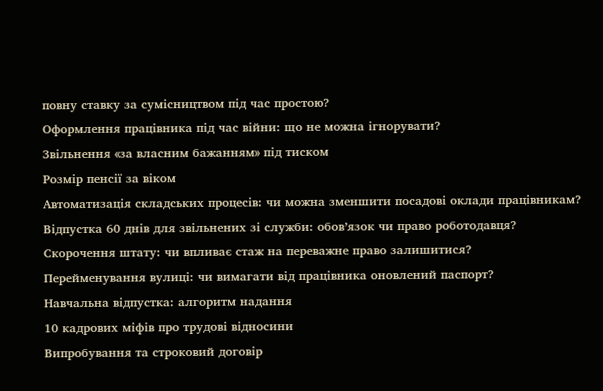повну ставку за сумісництвом під час простою?
Оформлення працівника під час війни: що не можна ігнорувати?
Звільнення «за власним бажанням» під тиском
Розмір пенсії за віком
Автоматизація складських процесів: чи можна зменшити посадові оклади працівникам?
Відпустка 60 днів для звільнених зі служби: обов’язок чи право роботодавця?
Скорочення штату: чи впливає стаж на переважне право залишитися?
Перейменування вулиці: чи вимагати від працівника оновлений паспорт?
Навчальна відпустка: алгоритм надання
10 кадрових міфів про трудові відносини
Випробування та строковий договір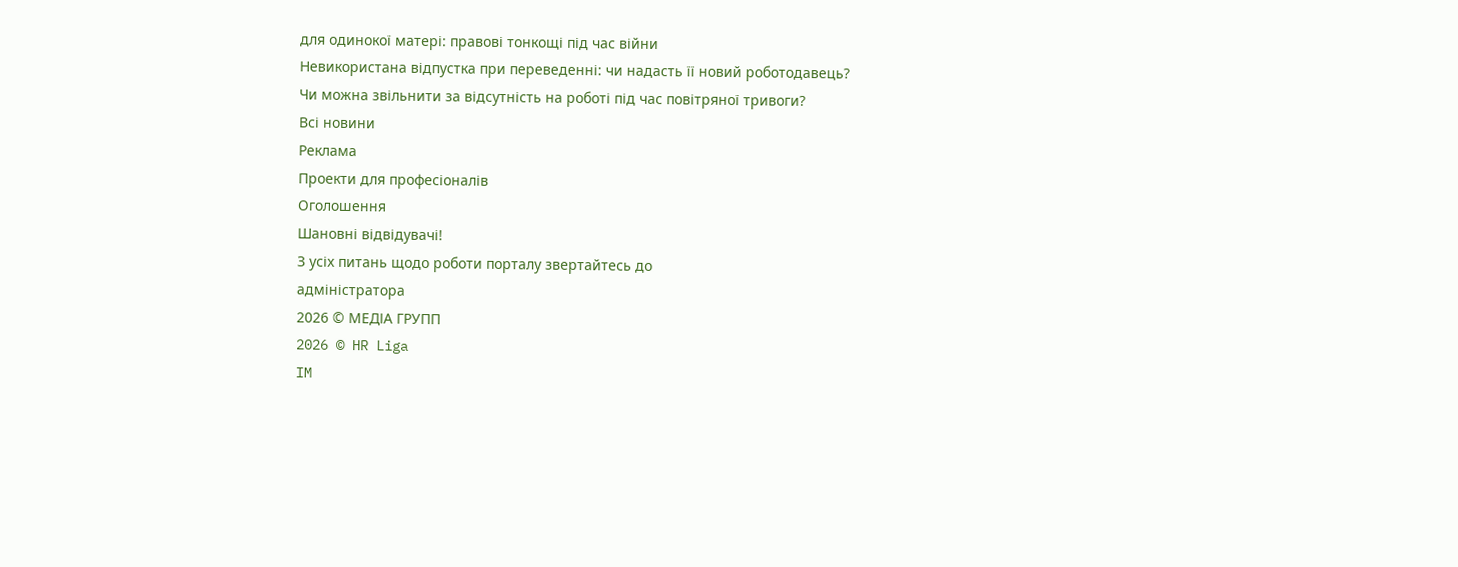для одинокої матері: правові тонкощі під час війни
Невикористана відпустка при переведенні: чи надасть її новий роботодавець?
Чи можна звільнити за відсутність на роботі під час повітряної тривоги?
Всі новини
Реклама
Проекти для професіоналів
Оголошення
Шановні відвідувачі!
З усіх питань щодо роботи порталу звертайтесь до
адміністратора
2026 © МЕДІА ГРУПП
2026 © HR Liga
IM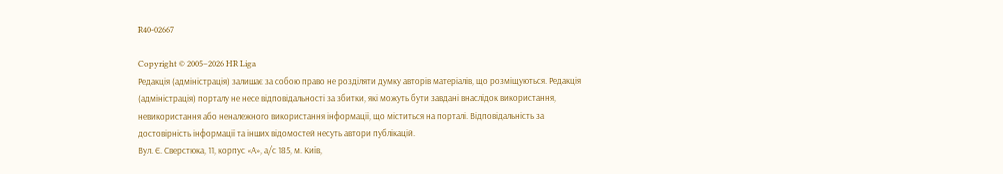R40-02667

Copyright © 2005–2026 HR Liga
Редакція (адміністрація) залишає за собою право не розділяти думку авторів матеріалів, що розміщуються. Редакція (адміністрація) порталу не несе відповідальності за збитки, які можуть бути завдані внаслідок використання, невикористання або неналежного використання інформації, що міститься на порталі. Відповідальність за достовірність інформації та інших відомостей несуть автори публікацій.
Вул. Є. Сверстюка, 11, корпус «А», а/с 185, м. Київ,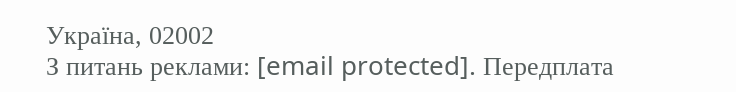Україна, 02002
З питань реклами: [email protected]. Передплата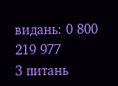видань: 0 800 219 977
З питань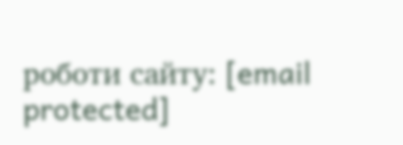роботи сайту: [email protected]